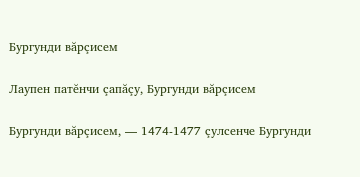Бургунди вăрçисем

Лаупен патĕнчи çапăçу, Бургунди вăрçисем

Бургунди вăрçисем, — 1474-1477 çулсенче Бургунди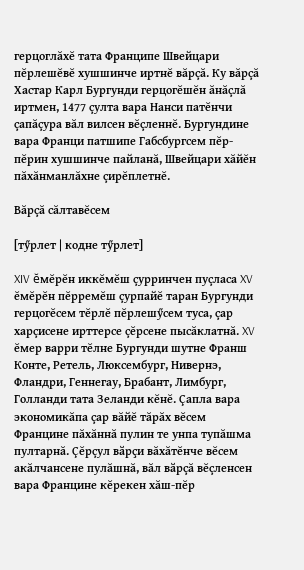герцоглăхĕ тата Франципе Швейцари пĕрлешĕвĕ хушшинче иртнĕ вăрçă. Ку вăрçă Хастар Карл Бургунди герцогĕшĕн ăнăçлă иртмен, 1477 çулта вара Нанси патĕнчи çапăçура вăл вилсен вĕçленнĕ. Бургундине вара Франци патшипе Габсбургcем пĕр-пĕрин хушшинче пайланă, Швейцари хăйĕн пăхăнманлăхне çирĕплетнĕ.

Вăрçă сăлтавĕсем

[тӳрлет | кодне тӳрлет]

XIV ĕмĕрĕн иккĕмĕш çурринчен пуçласа XV ĕмĕрĕн пĕрремĕш çурпайĕ таран Бургунди герцогĕсем тĕрлĕ пĕрлешӳсем туса, çар харçисене ирттерсе çĕрсене пысăклатнă. XV ĕмер варри тĕлне Бургунди шутне Франш Конте, Ретель, Люксембург, Нивернэ, Фландри, Геннегау, Брабант, Лимбург, Голланди тата Зеланди кĕнĕ. Çапла вара экономикăпа çар вăйĕ тăрăх вĕсем Францине пăхăннă пулин те унпа тупăшма пултарнă. Çĕрçул вӑрҫи вăхăтĕнче вĕсем акăлчансене пулăшнă, вăл вӑрçă вĕçленсен вара Францине кĕрекен хăш-пĕр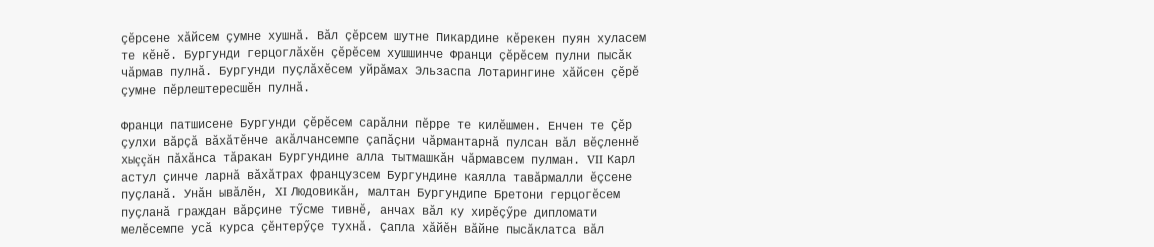çĕрсене хăйсем çумне хушнă. Вăл çĕрсем шутне Пикардине кĕрекен пуян хуласем те кĕнĕ. Бургунди герцоглăхĕн çĕрĕсем хушшинче Франци çĕрĕсем пулни пысăк чăрмав пулнă. Бургунди пуçлăхĕсем уйрăмах Эльзаспа Лотарингине хăйсен çĕрĕ çумне пĕрлештересшĕн пулнă.

Франци патшисене Бургунди çĕрĕсем сарăлни пĕрре те килĕшмен. Енчен те Çĕр çулхи вăрçă вăхăтĕнче акăлчансемпе çапăçни чăрмантарнă пулсан вăл вĕçленнĕ хыççăн пăхăнса тăракан Бургундине алла тытмашкăн чăрмавсем пулман. VII Карл астул çинче ларнă вăхăтрах французсем Бургундине каялла тавăрмалли ĕçсене пуçланă. Унăн ывăлĕн, XI Людовикăн, малтан Бургундипе Бретони герцогĕсем пуçланă граждан вăрçине тӳсме тивнĕ, анчах вăл ку хирĕçӳре дипломати мелĕсемпе усă курса çĕнтерӳçе тухнă. Çапла хăйĕн вăйне пысăклатса вăл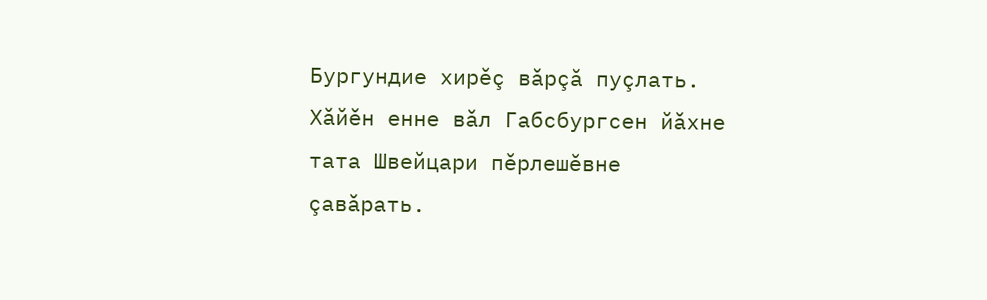Бургундие хирĕç вăрçă пуçлать. Хăйĕн енне вăл Габсбургсен йăхне тата Швейцари пĕрлешĕвне çавăрать.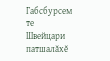Габсбурсем те Швейцари патшалăхĕ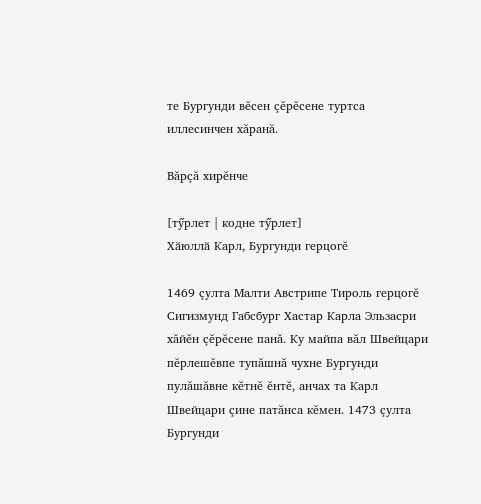те Бургунди вĕсен çĕрĕсене туртса иллесинчен хăранă.

Вăрçă хирĕнче

[тӳрлет | кодне тӳрлет]
Хӑюллӑ Карл, Бургунди герцогĕ

1469 çулта Малти Австрипе Тироль герцогĕ Сигизмунд Габсбург Хастар Карла Эльзасри хăйĕн çĕрĕсене панă. Ку майпа вăл Швейцари пĕрлешĕвпе тупăшнă чухне Бургунди пулăшăвне кĕтнĕ ĕнтĕ, анчах та Карл Швейцари çине патăнса кĕмен. 1473 çулта Бургунди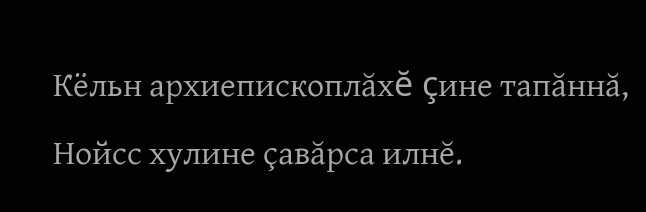Кёльн архиепископлăхĕ çине тапăннă, Нойсс хулине çавăрса илнĕ.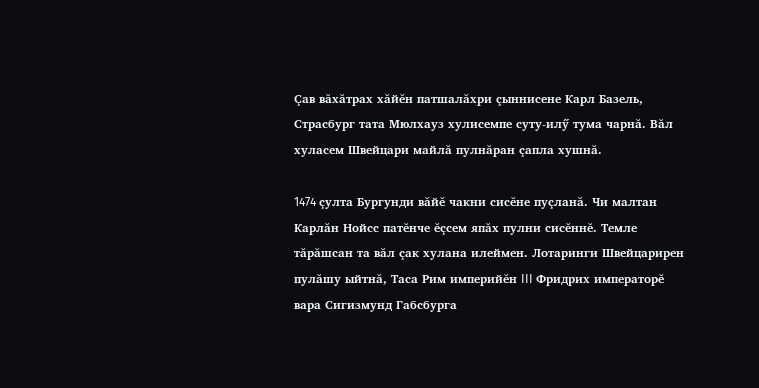Çав вăхăтрах хăйĕн патшалăхри çыннисене Карл Базель, Страсбург тата Мюлхауз хулисемпе суту-илӳ тума чарнă. Вăл хуласем Швейцари майлă пулнăран çапла хушнă.

1474 çулта Бургунди вăйĕ чакни сисĕне пуçланă. Чи малтан Карлăн Нойсс патĕнче ĕçсем япăх пулни сисĕннĕ. Темле тăрăшсан та вăл çак хулана илеймен. Лотаринги Швейцарирен пулăшу ыйтнă, Таса Рим империйĕн III Фридрих императорĕ вара Сигизмунд Габсбурга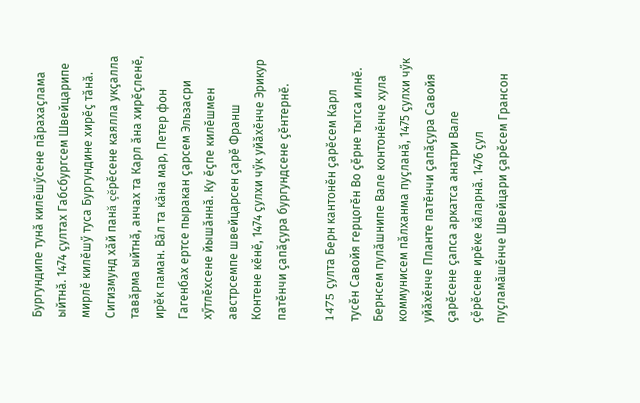Бургундипе тунă килĕшӳсене пăрахаçлама ыйтнă. 1474 çултах Габсбургсем Швейцарипе мирлĕ килĕшӳ туса Бургундине хирĕç тăнă. Сигизмунд хăй панă çĕрĕсене каялла укçалла тавăрма ыйтнă, анчах та Карл ăна хирĕçленĕ, ирĕк паман. Вăл та кăна мар, Петер фон Гагенбах ертсе пыракан çарсем Эльзасри хӳтлĕхсене йышăннă. Ку ĕçпе килĕшмен австрсемпе швейцарсен çарĕ Франш Контене кĕнĕ, 1474 çулхи чӳк уйăхĕнче Эрикур патĕнчи çапăçура бургундсене çĕнтернĕ.

1475 çулта Берн кантонĕн çарĕсем Карл тусĕн Савойя герцогĕн Во çĕрне тытса илнĕ. Бернсем пулăшнипе Вале контонĕнче хула коммунисем пăлханма пуçланă, 1475 çулхи чӳк уйăхĕнче Планте патĕнчи çапăçура Савойя çарĕсене çапса аркатса анатри Вале çĕрĕсене ирĕке кăларнă. 1476 çул пуçламăшĕнче Швейцари çарĕсем Грансон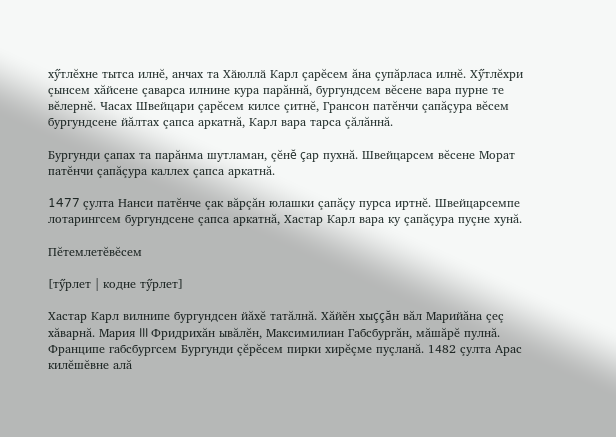хӳтлĕхне тытса илнĕ, анчах та Хӑюллӑ Карл çарĕсем ăна çупăрласа илнĕ. Хӳтлĕхри çынсем хăйсене çаварса илнине кура парăннă, бургундсем вĕсене вара пурне те вĕлернĕ. Часах Швейцари çарĕсем килсе çитнĕ, Грансон патĕнчи çапăçура вĕсем бургундсене йăлтах çапса аркатнă, Карл вара тарса çăлăннă.

Бургунди çапах та парăнма шутламан, çĕнĕ çар пухнă. Швейцарсем вĕсене Морат патĕнчи çапăçура каллех çапса аркатнă.

1477 çулта Нанси патĕнче çак вăрçăн юлашки çапăçу пурса иртнĕ. Швейцарсемпе лотарингсем бургундсене çапса аркатнă, Хастар Карл вара ку çапăçура пуçне хунă.

Пĕтемлетĕвĕсем

[тӳрлет | кодне тӳрлет]

Хастар Карл вилнипе бургундсен йăхĕ татăлнă. Хăйĕн хыççăн вăл Марийăна çеç хăварнă. Мария III Фридрихăн ывăлĕн, Максимилиан Габсбургăн, мăшăрĕ пулнă. Франципе габсбургсем Бургунди çĕрĕсем пирки хирĕçме пуçланă. 1482 çулта Арас килĕшĕвне алă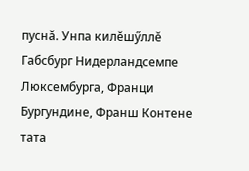пуснă. Унпа килĕшӳллĕ Габсбург Нидерландсемпе Люксембурга, Франци Бургундине, Франш Контене тата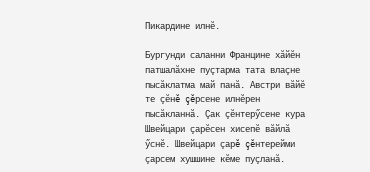Пикардине илнĕ.

Бургунди саланни Францине хăйĕн патшалăхне пуçтарма тата влаçне пысăклатма май панă. Австри вăйĕ те çĕнĕ çĕрсене илнĕрен пысăкланнă. Çак çĕнтерӳсене кура Швейцари çарĕсен хисепĕ вăйлă ӳснĕ. Швейцари çарĕ çĕнтерейми çарсем хушшине кĕме пуçланă.